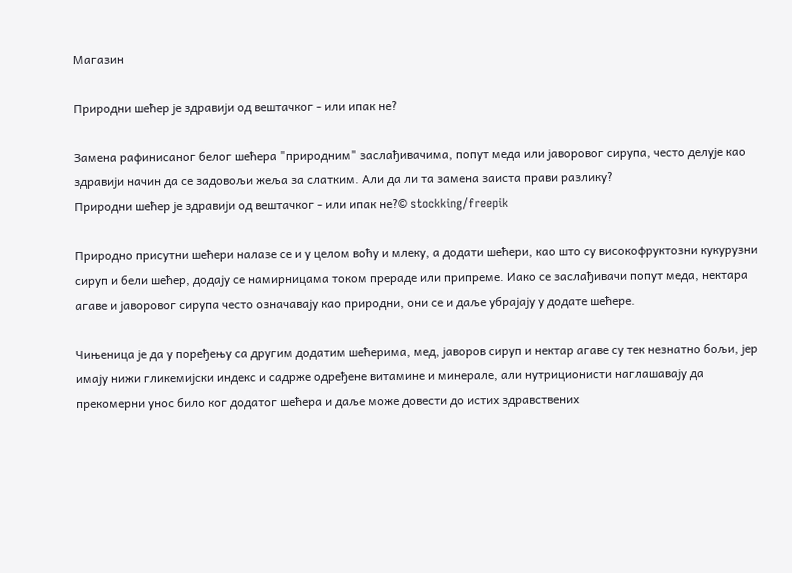Магазин

Природни шећер је здравији од вештачког - или ипак не?

Замена рафинисаног белог шећера "природним" заслађивачима, попут меда или јаворовог сирупа, често делује као здравији начин да се задовољи жеља за слатким. Али да ли та замена заиста прави разлику?
Природни шећер је здравији од вештачког - или ипак не?© stockking/freepik

Природно присутни шећери налазе се и у целом воћу и млеку, а додати шећери, као што су високофруктозни кукурузни сируп и бели шећер, додају се намирницама током прераде или припреме. Иако се заслађивачи попут меда, нектара агаве и јаворовог сирупа често означавају као природни, они се и даље убрајају у додате шећере.

Чињеница је да у поређењу са другим додатим шећерима, мед, јаворов сируп и нектар агаве су тек незнатно бољи, јер имају нижи гликемијски индекс и садрже одређене витамине и минерале, али нутриционисти наглашавају да прекомерни унос било ког додатог шећера и даље може довести до истих здравствених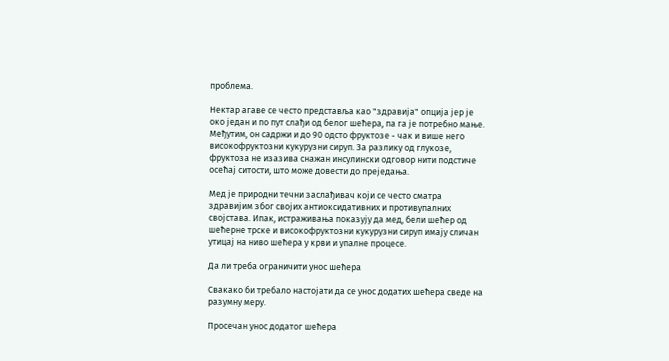проблема.

Нектар агаве се често представља као "здравија" опција јер је око један и по пут слађи од белог шећера, па га је потребно мање. Међутим, он садржи и до 90 одсто фруктозе - чак и више него високофруктозни кукурузни сируп. За разлику од глукозе, фруктоза не изазива снажан инсулински одговор нити подстиче осећај ситости, што може довести до преједања.

Мед је природни течни заслађивач који се често сматра здравијим због својих антиоксидативних и противупалних својстава. Ипак, истраживања показују да мед, бели шећер од шећерне трске и високофруктозни кукурузни сируп имају сличан утицај на ниво шећера у крви и упалне процесе.

Да ли треба ограничити унос шећера

Свакако би требало настојати да се унос додатих шећера сведе на разумну меру.

Просечан унос додатог шећера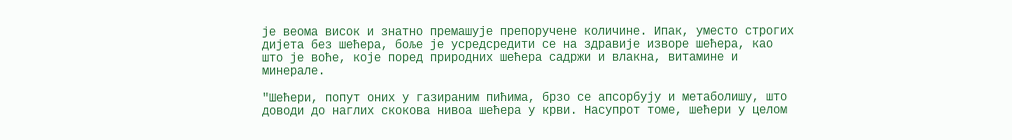је веома висок и знатно премашује препоручене количине. Ипак, уместо строгих дијета без шећера, боље је усредсредити се на здравије изворе шећера, као што је воће, које поред природних шећера садржи и влакна, витамине и минерале.

"Шећери, попут оних у газираним пићима, брзо се апсорбују и метаболишу, што доводи до наглих скокова нивоа шећера у крви. Насупрот томе, шећери у целом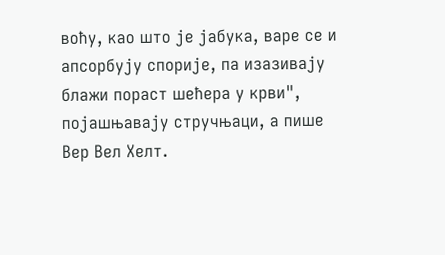воћу, као што је јабука, варе се и апсорбују спорије, па изазивају блажи пораст шећера у крви", појашњавају стручњаци, а пише Вер Вел Хелт.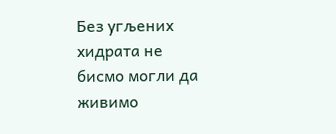Без угљених хидрата не бисмо могли да живимо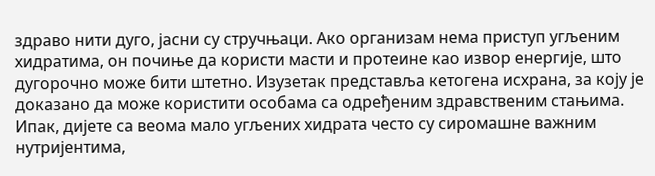здраво нити дуго, јасни су стручњаци. Ако организам нема приступ угљеним хидратима, он почиње да користи масти и протеине као извор енергије, што дугорочно може бити штетно. Изузетак представља кетогена исхрана, за коју је доказано да може користити особама са одређеним здравственим стањима. Ипак, дијете са веома мало угљених хидрата често су сиромашне важним нутријентима,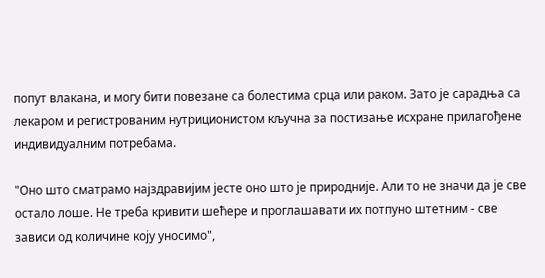попут влакана, и могу бити повезане са болестима срца или раком. Зато је сарадња са лекаром и регистрованим нутриционистом кључна за постизање исхране прилагођене индивидуалним потребама.

"Оно што сматрамо најздравијим јесте оно што је природније. Али то не значи да је све остало лоше. Не треба кривити шећере и проглашавати их потпуно штетним - све зависи од количине коју уносимо",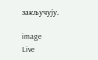закључују.

image
Live